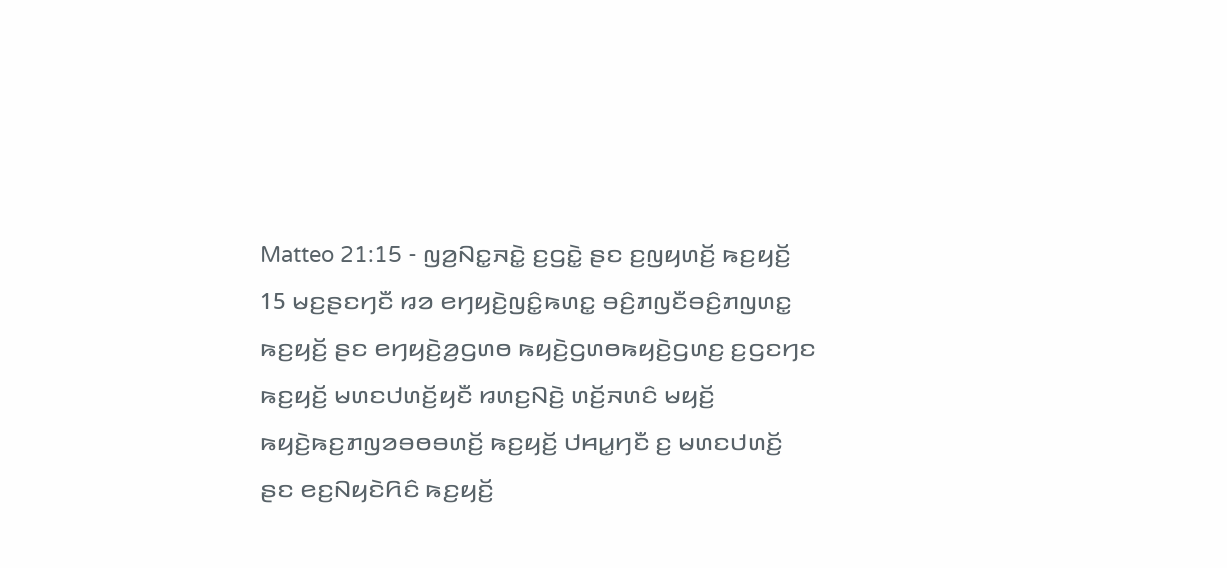Matteo 21:15 - ꤜꤤ꤬ꤡꤢ꤭ꤏꤢꤧ꤭ ꤢ꤬ꤞꤢꤧ꤭ ꤔꤢ ꤢ꤬ꤜꤟꤛꤢꤩ꤬ ꤒꤢ꤬ꤟꤢꤩ꤬
15 ꤗꤢ꤬ꤔꤢꤚꤢꤪ ꤙꤤ ꤕꤚꤟꤢꤧ꤬ꤜꤢꤨ꤭ꤒꤛꤢ꤭ ꤋꤢꤨ꤬ꤊꤜꤢꤪꤋꤢꤨ꤬ꤊꤜꤛꤢ꤭ ꤒꤢ꤬ꤟꤢꤩ꤬ ꤔꤢ ꤕꤚꤟꤢꤧ꤬ꤤ꤬ꤞꤛꤥ ꤒꤟꤢꤧ꤬ꤞꤛꤥꤒꤟꤢꤧ꤬ꤞꤛꤢ꤬ ꤢ꤬ꤞꤢꤚꤢ ꤒꤢ꤬ꤟꤢꤩ꤬ ꤗꤛꤢꤓꤛꤢꤩ꤬ꤟꤢꤪ ꤙꤛꤢ꤬ꤡꤢꤧ꤬ ꤛꤢꤩ꤬ꤏꤛꤢꤨ ꤗꤟꤢꤩ꤬ ꤒꤟꤢꤧ꤬ꤒꤢ꤬ꤊꤜꤤꤋꤥꤋꤛꤢꤩ꤬ ꤒꤢ꤬ꤟꤢꤩ꤬ ꤓꤌꤣ꤭ꤚꤢꤪ ꤢ꤬ ꤗꤛꤢꤓꤛꤢꤩ꤬ ꤔꤢ ꤕꤢ꤬ꤡꤟꤢꤧꤖꤢꤨ ꤒꤢ꤬ꤟꤢꤩ꤬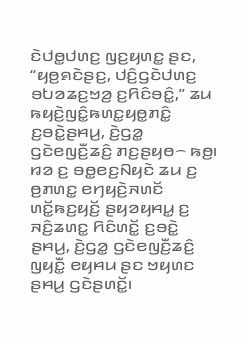ꤢꤧꤓꤥ꤭ꤓꤛꤢ꤬ ꤜꤢ꤬ꤟꤛꤢ꤭ ꤔꤢ, “ꤟꤥ꤬ꤎꤢꤧꤔꤢ꤬, ꤓꤢꤨ꤬ꤞꤢꤧꤓꤛꤢ꤬ ꤋꤝꤤꤘꤢ꤬ꤠꤤ꤬ ꤢ꤬ꤖꤢꤨꤋꤢꤨ꤭,” ꤘꤣ ꤒꤟꤢꤧ꤬ꤜꤢꤨ꤭ꤒꤛꤢ꤭ꤟꤥ꤭ꤊꤢꤨ꤭ ꤢ꤬ꤋꤢꤧ꤭ꤔꤌꤣ꤬, ꤢꤧ꤬ꤞꤤ꤭ ꤞꤢꤧꤕꤜꤢꤪ꤬ꤘꤢꤨ꤬ ꤊꤢ꤬ꤔꤟꤥ꤮ ꤒꤥ꤬꤯
ꤙꤤ ꤢ꤬ ꤋꤥ꤭ꤕꤢ꤬ꤡꤟꤢꤧ ꤘꤣ ꤢ꤬ ꤥ꤬ꤊꤛꤢ꤭ ꤕꤚꤟꤢꤧ꤬ꤏꤛꤢꤩ ꤛꤢꤩ꤭ꤒꤢ꤬ꤟꤢꤩ꤬ ꤔꤟꤤꤟꤌꤣ꤭ ꤢ꤬ ꤏꤢꤨ꤬ꤘꤛꤢ꤭ ꤖꤢꤨꤛꤢꤩ꤭ ꤢ꤬ꤋꤢꤧ꤭ ꤔꤌꤣ꤬, ꤢꤧ꤬ꤞꤤ꤭ ꤞꤢꤧꤕꤜꤢꤪ꤬ꤘꤢꤨ꤬ ꤜꤟꤢꤪ꤭ ꤕꤟꤌꤣ ꤔꤢ ꤠꤟꤛꤢ ꤔꤌꤣ꤬ ꤞꤢꤧꤔꤛꤢꤩ꤭꤯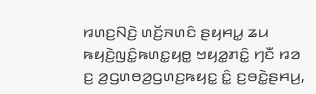ꤙꤛꤢ꤬ꤡꤢꤧ꤬ ꤛꤢꤩ꤬ꤏꤛꤢꤨ ꤔꤟꤌꤣ꤭ ꤘꤣ ꤒꤟꤢꤧ꤬ꤜꤢꤨ꤭ꤒꤛꤢ꤭ꤟꤥ꤭ ꤠꤟꤤ꤭ꤊꤢꤨ꤭ ꤚꤢꤪ ꤙꤤ ꤢ꤬ ꤤ꤬ꤞꤛꤥꤤ꤬ꤞꤛꤢ꤬ꤒꤟꤢ꤭ ꤢꤨ꤭ ꤢ꤬ꤋꤢꤧ꤭ꤔꤌꤣ꤬,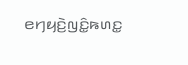ꤕꤚꤟꤢꤧ꤬ꤜꤢꤨ꤭ꤒꤛꤢ꤭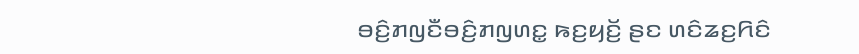ꤋꤢꤨ꤬ꤊꤜꤢꤪꤋꤢꤨ꤬ꤊꤜꤛꤢ꤭ ꤒꤢ꤬ꤟꤢꤩ꤬ ꤔꤢ ꤛꤢꤨꤘꤢ꤬ꤖꤢꤨ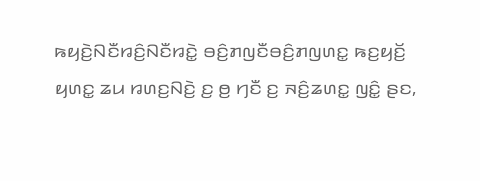ꤒꤟꤢꤧ꤬ꤡꤢꤪꤙꤢꤨ꤬ꤡꤢꤪꤙꤢꤧ꤭ ꤋꤢꤨ꤬ꤊꤜꤢꤪꤋꤢꤨ꤬ꤊꤜꤛꤢ꤭ ꤒꤢ꤬ꤟꤢꤩ꤬ ꤟꤛꤢ꤭ ꤘꤣ ꤙꤛꤢ꤬ꤡꤢꤧ꤬ ꤢ꤬ ꤥ꤬ ꤚꤢꤪ ꤢ꤬ ꤏꤢꤨ꤬ꤘꤛꤢ꤭ ꤜꤢꤨ꤭ ꤔꤢ,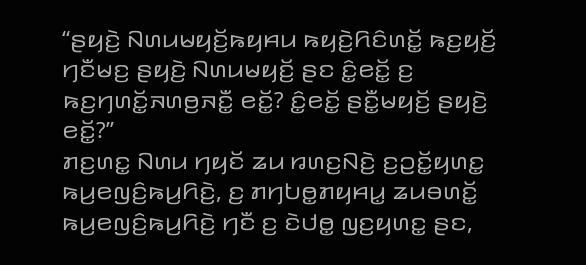“ꤔꤟꤢꤧ꤬ ꤡꤛꤣꤗꤟꤢꤩ꤬ꤒꤟꤌꤣ ꤒꤟꤢꤧ꤬ꤖꤢꤨꤛꤢꤩ꤭ ꤒꤢ꤬ꤟꤢꤩ꤬ ꤚꤢꤪꤗꤢ꤬ ꤔꤟꤢꤧ꤬ ꤡꤛꤣꤗꤟꤢꤩ꤬ ꤔꤢ ꤢꤨ꤭ꤕꤢꤩ꤭ ꤢ꤬ ꤒꤢ꤬ꤚꤛꤢꤩ꤭ꤏꤛꤥ꤬ꤏꤢꤪ꤭ ꤕꤢꤩ꤭? ꤢꤨ꤭ꤕꤢꤩ꤭ ꤔꤢꤪ꤭ꤗꤟꤢꤩ꤬ ꤔꤟꤢꤧ꤬ ꤕꤢꤩ꤭?”
ꤊꤢ꤬ꤛꤢ꤭ ꤡꤛꤣ ꤚꤟꤢꤩ ꤘꤣ ꤙꤛꤢ꤬ꤡꤢꤧ꤬ ꤢ꤬ꤑꤢꤩ꤭ꤟꤛꤢ꤭ ꤒꤣ꤬ꤕꤜꤢꤨ꤬ꤒꤣ꤬ꤖꤢꤧ꤬, ꤢ꤬ ꤊꤚꤝꤥ꤭ꤊꤟꤌꤣ꤭ ꤘꤣꤋꤛꤢꤩ꤭ ꤒꤣ꤬ꤕꤜꤢꤨ꤬ꤒꤣ꤬ꤖꤢꤧ꤬ ꤚꤢꤪ ꤢ꤬ ꤢꤧꤓꤥ꤭ ꤜꤢ꤬ꤟꤛꤢ꤭ ꤔꤢ,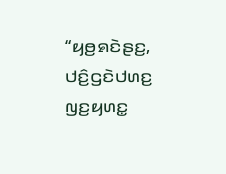“ꤟꤥ꤬ꤎꤢꤧꤔꤢ꤬, ꤓꤢꤨ꤬ꤞꤢꤧꤓꤛꤢ꤬ ꤜꤢ꤬ꤟꤛꤢ꤭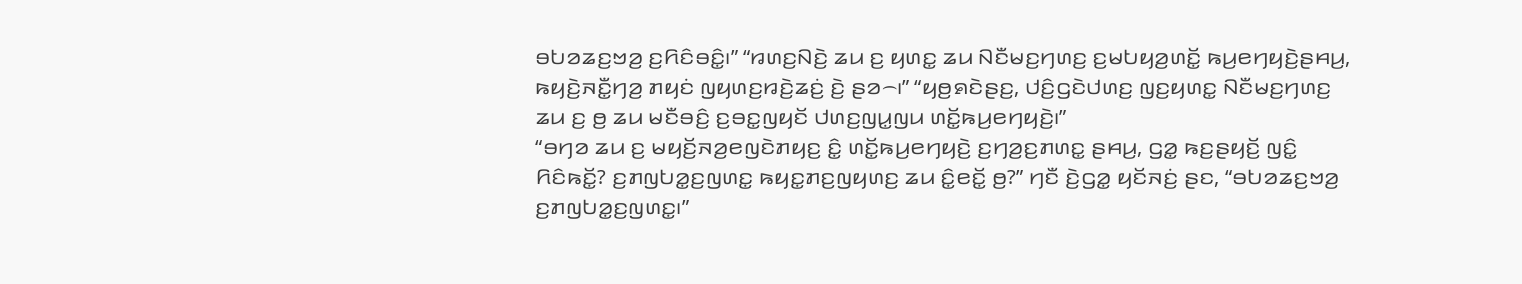ꤋꤝꤤꤘꤢ꤬ꤠꤤ꤬ ꤢ꤬ꤖꤢꤨꤋꤢꤨ꤭꤯” “ꤙꤛꤢ꤬ꤡꤢꤧ꤬ ꤘꤣ ꤢ꤬ ꤟꤛꤢ꤭ ꤘꤣ ꤡꤢꤪꤗꤢ꤬ꤚꤛꤢ꤬ ꤢ꤬ꤗꤝꤟꤤ꤬ꤛꤢꤩ꤭ ꤒꤣ꤬ꤕꤚꤟꤢꤧ꤬ꤔꤌꤣ꤬, ꤒꤟꤢꤧ꤬ꤏꤢꤪ꤭ꤚꤤ꤬ ꤊꤟꤢꤦ ꤜꤟꤛꤢ꤬ꤙꤢꤧ꤬ꤘꤢꤦ꤬ ꤢꤧ꤬ ꤔꤤ꤮꤯” “ꤟꤥ꤬ꤎꤢꤧꤔꤢ꤬, ꤓꤢꤨ꤬ꤞꤢꤧꤓꤛꤢ꤬ ꤜꤢ꤬ꤟꤛꤢ꤭ ꤡꤢꤪꤗꤢ꤬ꤚꤛꤢ꤬ ꤘꤣ ꤢ꤬ ꤥ꤬ ꤘꤣ ꤗꤢꤪꤋꤢꤨ꤬ ꤢ꤬ꤋꤢ꤭ꤜꤟꤢꤩ ꤓꤛꤢ꤬ꤜꤣ꤭ꤜꤣ ꤛꤢꤩ꤭ꤒꤣ꤬ꤕꤚꤟꤢꤧ꤬꤯”
“ꤋꤚꤤ ꤘꤣ ꤢ꤬ ꤗꤟꤢꤩ꤬ꤏꤤ꤬ꤕꤜꤢꤧꤊꤟꤢ꤬ ꤢꤨ꤭ ꤛꤢꤩ꤭ꤒꤣ꤬ꤕꤚꤟꤢꤧ꤬ ꤢ꤬ꤚꤤ꤬ꤢ꤬ꤊꤛꤢ꤭ ꤔꤌꤣ꤬, ꤞꤤ꤭ ꤒꤢ꤬ꤔꤟꤢꤩ꤬ ꤜꤢꤨ꤭ ꤖꤢꤨꤒꤢꤩ꤭? ꤢ꤬ꤊꤜꤝꤤ꤭ꤢ꤬ꤜꤛꤢ꤭ ꤒꤟꤢ꤭ꤊꤢ꤬ꤜꤟꤛꤢ꤬ ꤘꤣ ꤢꤨ꤭ꤕꤢꤩ꤭ ꤥ꤬?” ꤚꤢꤪ ꤢꤧ꤬ꤞꤤ꤭ ꤟꤢꤩꤏꤢꤦ꤬ ꤔꤢ, “ꤋꤝꤤꤘꤢ꤬ꤠꤤ꤬ ꤢ꤬ꤊꤜꤝꤤ꤭ꤢ꤬ꤜꤛꤢ꤭꤯”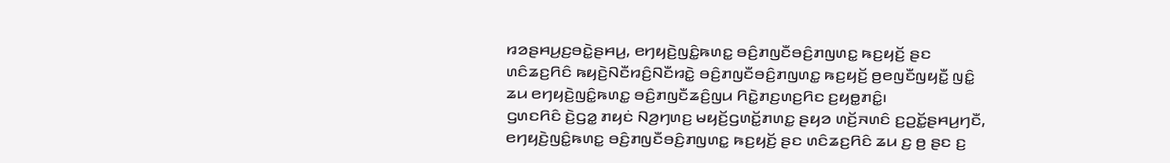ꤙꤤꤔꤌꤣ꤬ꤢ꤬ꤋꤢꤧ꤭ꤔꤌꤣ꤬, ꤕꤚꤟꤢꤧ꤬ꤜꤢꤨ꤭ꤒꤛꤢ꤭ ꤋꤢꤨ꤬ꤊꤜꤢꤪꤋꤢꤨ꤬ꤊꤜꤛꤢ꤭ ꤒꤢ꤬ꤟꤢꤩ꤬ ꤔꤢ ꤛꤢꤨꤘꤢ꤬ꤖꤢꤨ ꤒꤟꤢꤧ꤬ꤡꤢꤪꤙꤢꤨ꤬ꤡꤢꤪꤙꤢꤧ꤭ ꤋꤢꤨ꤬ꤊꤜꤢꤪꤋꤢꤨ꤬ꤊꤜꤛꤢ꤭ ꤒꤢ꤬ꤟꤢꤩ꤬ ꤥ꤬ꤕꤜꤢꤪꤜꤟꤢꤪ꤭ ꤜꤢꤨ꤭ ꤘꤣ ꤕꤚꤟꤢꤧ꤬ꤜꤢꤨ꤭ꤒꤛꤢ꤭ ꤋꤢꤨ꤬ꤊꤜꤢꤪꤘꤢꤨ꤬ꤜꤣ ꤖꤢꤧ꤭ꤊꤢ꤬ꤛꤢ꤬ꤖꤢ ꤢ꤬ꤟꤥ꤭ꤊꤢꤨ꤭꤯
ꤞꤛꤢꤖꤢꤨ ꤢꤧ꤬ꤞꤤ꤭ ꤊꤟꤢꤦ ꤡꤤ꤬ꤚꤛꤢ꤬ ꤗꤟꤢꤩ꤬ꤞꤛꤢꤩ꤭ꤊꤛꤢ꤭ ꤔꤟꤤ ꤛꤢꤩ꤬ꤏꤛꤢꤨ ꤢ꤬ꤑꤢꤩ꤭ꤔꤌꤣ꤬ꤚꤢꤪ, ꤕꤚꤟꤢꤧ꤬ꤜꤢꤨ꤭ꤒꤛꤢ꤭ ꤋꤢꤨ꤬ꤊꤜꤢꤪꤋꤢꤨ꤬ꤊꤜꤛꤢ꤭ ꤒꤢ꤬ꤟꤢꤩ꤬ ꤔꤢ ꤛꤢꤨꤘꤢ꤬ꤖꤢꤨ ꤘꤣ ꤢ꤬ ꤥ꤬ ꤔꤢ ꤢ꤬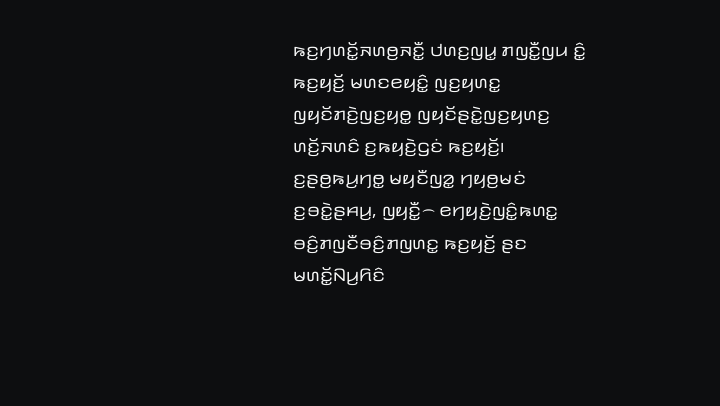ꤒꤢ꤬ꤚꤛꤢꤩ꤭ꤏꤛꤥ꤬ꤏꤢꤪ꤭ ꤓꤛꤢ꤬ꤜꤣ꤭ ꤊꤜꤢꤪ꤭ꤜꤣ ꤢꤨ꤭ ꤒꤢ꤬ꤟꤢꤩ꤬ ꤗꤛꤢꤕꤟꤢꤨ꤭ ꤜꤢ꤬ꤟꤛꤢ꤭ ꤜꤟꤢꤩꤊꤢꤧ꤬ꤜꤢ꤬ꤟꤥ꤭ ꤜꤟꤢꤩꤔꤢꤧ꤭ꤜꤢ꤬ꤟꤛꤢ꤬ ꤛꤢꤩ꤬ꤏꤛꤢꤨ ꤢ꤬ꤒꤟꤢꤧ꤬ꤞꤢꤦ ꤒꤢ꤬ꤟꤢꤩ꤬꤯
ꤢ꤬ꤔꤥ꤬ꤒꤣ꤬ꤚꤥ꤭ ꤗꤟꤢꤪꤜꤤ꤭ ꤚꤟꤥ꤬ꤗꤢꤦ ꤢ꤬ꤋꤢꤧ꤭ꤔꤌꤣ꤬, ꤜꤟꤢꤪ꤭꤮ ꤕꤚꤟꤢꤧ꤬ꤜꤢꤨ꤭ꤒꤛꤢ꤭ ꤋꤢꤨ꤬ꤊꤜꤢꤪꤋꤢꤨ꤬ꤊꤜꤛꤢ꤭ ꤒꤢ꤬ꤟꤢꤩ꤬ ꤔꤢ ꤗꤛꤢꤩ꤭ꤡꤣ꤬ꤖꤢꤨ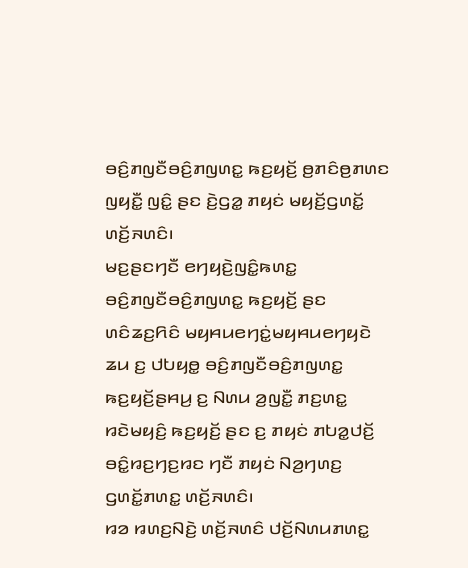ꤋꤢꤨ꤬ꤊꤜꤢꤪꤋꤢꤨ꤬ꤊꤜꤛꤢ꤭ ꤒꤢ꤬ꤟꤢꤩ꤬ ꤥ꤬ꤊꤢꤨꤥ꤬ꤊꤛꤢ ꤜꤟꤢꤪ꤭ ꤜꤢꤨ꤭ ꤔꤢ ꤢꤧ꤬ꤞꤤ꤭ ꤊꤟꤢꤦ ꤗꤟꤢꤩ꤬ꤞꤛꤢꤩ꤭ ꤛꤢꤩ꤬ꤏꤛꤢꤨ꤯
ꤗꤢ꤬ꤔꤢꤚꤢꤪ ꤕꤚꤟꤢꤧ꤬ꤜꤢꤨ꤭ꤒꤛꤢ꤭ ꤋꤢꤨ꤬ꤊꤜꤢꤪꤋꤢꤨ꤬ꤊꤜꤛꤢ꤭ ꤒꤢ꤬ꤟꤢꤩ꤬ ꤔꤢ ꤛꤢꤨꤘꤢ꤬ꤖꤢꤨ ꤗꤟꤌꤣꤕꤚꤢꤦ꤭ꤗꤟꤌꤣꤕꤚꤟꤢꤧ ꤘꤣ ꤢ꤬ ꤓꤝꤟꤥ꤭ ꤋꤢꤨ꤬ꤊꤜꤢꤪꤋꤢꤨ꤬ꤊꤜꤛꤢ꤭ ꤒꤢ꤬ꤟꤢꤩ꤬ꤔꤌꤣ꤬ ꤢ꤬ ꤡꤛꤣ ꤤ꤬ꤜꤢꤪ꤭ ꤊꤢ꤬ꤛꤢ꤭ ꤙꤢꤧꤗꤟꤢꤨ꤬ ꤒꤢ꤬ꤟꤢꤩ꤬ ꤔꤢ ꤢ꤬ ꤊꤟꤢꤦ ꤊꤝꤤ꤭ꤓꤢꤩ꤬ ꤋꤢꤨ꤭ꤙꤢ꤬ꤚꤢ꤬ꤙꤢ ꤚꤢꤪ ꤊꤟꤢꤦ ꤡꤤ꤬ꤚꤛꤢ꤬ ꤞꤛꤢꤩ꤭ꤊꤛꤢ꤭ ꤛꤢꤩ꤬ꤏꤛꤢꤨ꤯
ꤙꤤ ꤙꤛꤢ꤬ꤡꤢꤧ꤬ ꤛꤢꤩ꤬ꤏꤛꤢꤨ ꤓꤢꤩ꤬ꤡꤛꤣꤊꤛꤢ꤭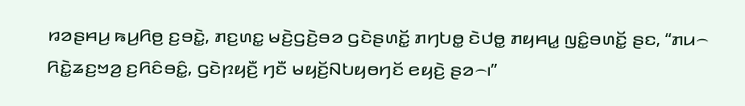ꤙꤤꤔꤌꤣ꤬ ꤒꤣ꤬ꤖꤥ꤬ ꤢ꤬ꤋꤢꤧ꤭, ꤊꤢ꤬ꤛꤢ꤭ ꤗꤢꤧ꤬ꤞꤢꤧ꤬ꤋꤤ ꤞꤢꤧꤔꤛꤢꤩ꤭ ꤊꤚꤝꤥ꤭ ꤢꤧꤓꤥ꤭ ꤊꤟꤌꤣ꤭ ꤜꤢꤨ꤭ꤋꤛꤢꤩ꤭ ꤔꤢ, “ꤊꤣ꤮ ꤖꤢꤧ꤭ꤘꤢ꤬ꤠꤤ꤬ ꤢ꤬ꤖꤢꤨꤋꤢꤨ꤭, ꤞꤢꤧꤐꤟꤢꤪ꤬ ꤚꤢꤪ ꤗꤟꤢꤩ꤬ꤡꤝꤟꤥꤚꤢꤩ ꤕꤟꤢꤧ꤬ ꤔꤤ꤮꤯”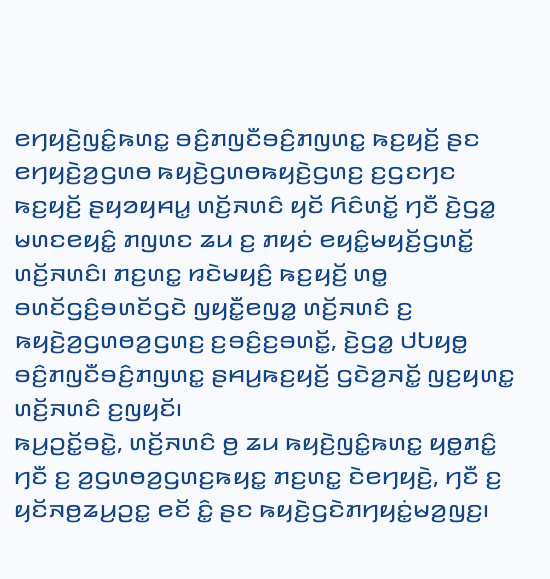ꤕꤚꤟꤢꤧ꤬ꤜꤢꤨ꤭ꤒꤛꤢ꤭ ꤋꤢꤨ꤬ꤊꤜꤢꤪꤋꤢꤨ꤬ꤊꤜꤛꤢ꤭ ꤒꤢ꤬ꤟꤢꤩ꤬ ꤔꤢ ꤕꤚꤟꤢꤧ꤬ꤤ꤬ꤞꤛꤥ ꤒꤟꤢꤧ꤬ꤞꤛꤥꤒꤟꤢꤧ꤬ꤞꤛꤢ꤬ ꤢ꤬ꤞꤢꤚꤢ ꤒꤢ꤬ꤟꤢꤩ꤬ ꤔꤟꤤꤟꤌꤣ꤭ ꤛꤢꤩ꤬ꤏꤛꤢꤨ ꤟꤢꤩ ꤖꤢꤨꤛꤢꤩ꤭ ꤚꤢꤪ ꤢꤧ꤬ꤞꤤ꤭ ꤗꤛꤢꤕꤟꤢꤨ꤭ ꤊꤜꤛꤢ ꤘꤣ ꤢ꤬ ꤊꤟꤢꤦ ꤕꤟꤢꤨ꤭ꤗꤟꤢꤩ꤬ꤞꤛꤢꤩ꤭ ꤛꤢꤩ꤬ꤏꤛꤢꤨ꤯ ꤊꤢ꤬ꤛꤢ꤭ ꤙꤢꤧꤗꤟꤢꤨ꤬ ꤒꤢ꤬ꤟꤢꤩ꤬ ꤛꤥ꤭ ꤋꤛꤢꤩꤞꤢꤨ꤬ꤋꤛꤢꤩꤞꤢꤧ ꤜꤟꤢꤪ꤭ꤕꤜꤤ꤭ ꤛꤢꤩ꤬ꤏꤛꤢꤨ ꤢ꤬ ꤒꤟꤢꤧ꤬ꤤ꤬ꤞꤛꤥꤤ꤬ꤞꤛꤢ꤬ ꤢ꤬ꤋꤢꤨ꤬ꤢ꤬ꤋꤛꤢꤩ꤭, ꤢꤧ꤬ꤞꤤ꤭ ꤓꤝꤟꤥ꤭ ꤋꤢꤨ꤬ꤊꤜꤢꤪꤋꤢꤨ꤬ꤊꤜꤛꤢ꤭ ꤔꤌꤣ꤬ꤒꤢ꤬ꤟꤢꤩ꤬ ꤞꤢꤧꤤ꤬ꤏꤢꤩ꤭ ꤜꤢ꤬ꤟꤛꤢ꤭ ꤛꤢꤩ꤬ꤏꤛꤢꤨ ꤢ꤬ꤜꤟꤢꤩ꤯
ꤒꤣ꤬ꤑꤢꤩ꤭ꤋꤢꤧ꤭, ꤛꤢꤩ꤬ꤏꤛꤢꤨ ꤥ꤬ ꤘꤣ ꤒꤟꤢꤧ꤬ꤜꤢꤨ꤭ꤒꤛꤢ꤭ ꤟꤥ꤭ꤊꤢꤨ꤭ ꤚꤢꤪ ꤢ꤬ ꤤ꤬ꤞꤛꤥꤤ꤬ꤞꤛꤢ꤬ꤒꤟꤢ꤭ ꤊꤢ꤬ꤛꤢ꤭ ꤢꤧꤕꤚꤟꤢꤧ꤬, ꤚꤢꤪ ꤢ꤬ ꤟꤢꤩꤏꤥ꤬ꤘꤣ꤬ꤑꤢ꤭ ꤕꤢꤩ ꤢꤨ꤭ ꤔꤢ ꤒꤟꤢꤧ꤬ꤞꤢꤧꤊꤚꤟꤢꤦ꤭ꤗꤤ꤬ꤜꤢ꤬꤯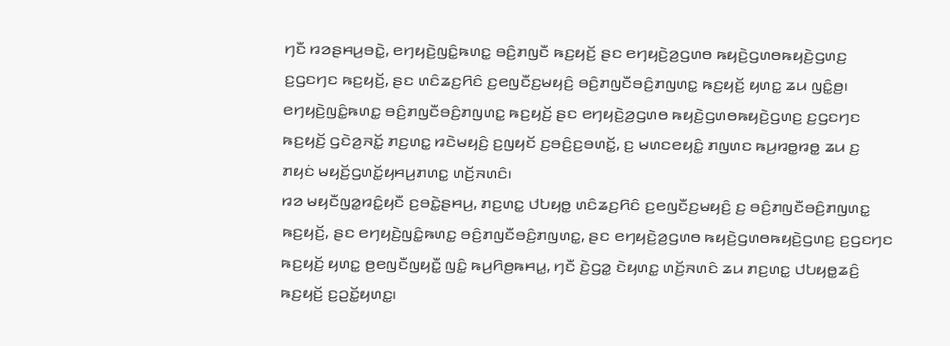ꤚꤢꤪ ꤙꤤꤔꤌꤣ꤬ꤋꤢꤧ꤭, ꤕꤚꤟꤢꤧ꤬ꤜꤢꤨ꤭ꤒꤛꤢ꤭ ꤋꤢꤨ꤬ꤊꤜꤢꤪ ꤒꤢ꤬ꤟꤢꤩ꤬ ꤔꤢ ꤕꤚꤟꤢꤧ꤬ꤤ꤬ꤞꤛꤥ ꤒꤟꤢꤧ꤬ꤞꤛꤥꤒꤟꤢꤧ꤬ꤞꤛꤢ꤬ ꤢ꤬ꤞꤢꤚꤢ ꤒꤢ꤬ꤟꤢꤩ꤬, ꤔꤢ ꤛꤢꤨꤘꤢ꤬ꤖꤢꤨ ꤢ꤬ꤕꤜꤢꤪꤢ꤬ꤗꤟꤢꤨ꤬ ꤋꤢꤨ꤬ꤊꤜꤢꤪꤋꤢꤨ꤬ꤊꤜꤛꤢ꤭ ꤒꤢ꤬ꤟꤢꤩ꤬ ꤟꤛꤢ꤭ ꤘꤣ ꤜꤢꤨ꤭ꤥ꤬꤯
ꤕꤚꤟꤢꤧ꤬ꤜꤢꤨ꤭ꤒꤛꤢ꤭ ꤋꤢꤨ꤬ꤊꤜꤢꤪꤋꤢꤨ꤬ꤊꤜꤛꤢ꤭ ꤒꤢ꤬ꤟꤢꤩ꤬ ꤔꤢ ꤕꤚꤟꤢꤧ꤬ꤤ꤬ꤞꤛꤥ ꤒꤟꤢꤧ꤬ꤞꤛꤥꤒꤟꤢꤧ꤬ꤞꤛꤢ꤬ ꤢ꤬ꤞꤢꤚꤢ ꤒꤢ꤬ꤟꤢꤩ꤬ ꤞꤢꤧꤤ꤬ꤏꤢꤩ꤭ ꤊꤢ꤬ꤛꤢ꤭ ꤙꤢꤧꤗꤟꤢꤨ꤬ ꤢ꤬ꤜꤟꤢꤩ ꤢ꤬ꤋꤢꤨ꤬ꤢ꤬ꤋꤛꤢꤩ꤭, ꤢ꤬ ꤗꤛꤢꤕꤟꤢꤨ꤭ ꤊꤜꤛꤢ ꤒꤣ꤬ꤙꤥ꤭ꤙꤥ꤭ ꤘꤣ ꤢ꤬ ꤊꤟꤢꤦ ꤗꤟꤢꤩ꤬ꤞꤛꤢꤩ꤭ꤟꤌꤣ꤬ꤊꤛꤢ꤭ ꤛꤢꤩ꤬ꤏꤛꤢꤨ꤯
ꤙꤤ ꤗꤟꤢꤪꤜꤤ꤭ꤙꤢꤨ꤭ꤟꤢꤪ ꤢ꤬ꤋꤢꤧ꤭ꤔꤌꤣ꤬, ꤊꤢ꤬ꤛꤢ꤭ ꤓꤝꤟꤥ꤭ ꤛꤢꤨꤘꤢ꤬ꤖꤢꤨ ꤢ꤬ꤕꤜꤢꤪꤢ꤬ꤗꤟꤢꤨ꤬ ꤢ꤬ ꤋꤢꤨ꤬ꤊꤜꤢꤪꤋꤢꤨ꤬ꤊꤜꤛꤢ꤭ ꤒꤢ꤬ꤟꤢꤩ꤬, ꤔꤢ ꤕꤚꤟꤢꤧ꤬ꤜꤢꤨ꤭ꤒꤛꤢ꤭ ꤋꤢꤨ꤬ꤊꤜꤢꤪꤋꤢꤨ꤬ꤊꤜꤛꤢ꤭, ꤔꤢ ꤕꤚꤟꤢꤧ꤬ꤤ꤬ꤞꤛꤥ ꤒꤟꤢꤧ꤬ꤞꤛꤥꤒꤟꤢꤧ꤬ꤞꤛꤢ꤬ ꤢ꤬ꤞꤢꤚꤢ ꤒꤢ꤬ꤟꤢꤩ꤬ ꤟꤛꤢ꤭ ꤥ꤬ꤕꤜꤢꤪꤜꤟꤢꤪ꤭ ꤜꤢꤨ꤭ ꤒꤣ꤬ꤖꤥ꤬ꤒꤌꤣ꤭, ꤚꤢꤪ ꤢꤧ꤬ꤞꤤ꤭ ꤢꤧꤟꤛꤢ꤭ ꤛꤢꤩ꤬ꤏꤛꤢꤨ ꤘꤣ ꤊꤢ꤬ꤛꤢ꤭ ꤓꤝꤟꤥ꤭ꤘꤢꤨ꤬ ꤒꤢ꤬ꤟꤢꤩ꤬ ꤢ꤬ꤑꤢꤩ꤭ꤟꤛꤢ꤭꤯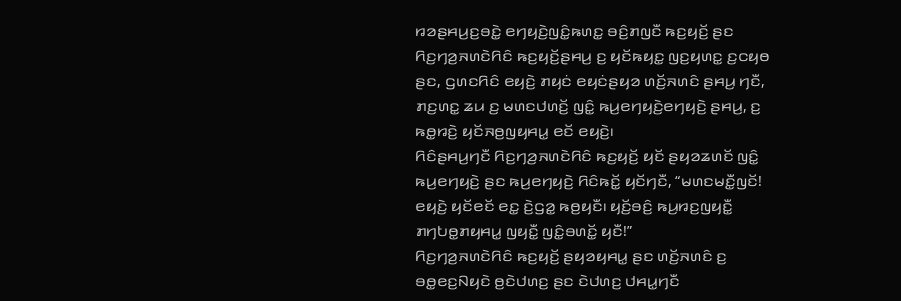ꤙꤤꤔꤌꤣ꤬ꤢ꤬ꤋꤢꤧ꤭ ꤕꤚꤟꤢꤧ꤬ꤜꤢꤨ꤭ꤒꤛꤢ꤭ ꤋꤢꤨ꤬ꤊꤜꤢꤪ ꤒꤢ꤬ꤟꤢꤩ꤬ ꤔꤢ ꤖꤢ꤬ꤚꤤ꤬ꤏꤛꤢꤧꤖꤢꤨ ꤒꤢ꤬ꤟꤢꤩ꤬ꤔꤌꤣ꤬ ꤢ꤬ ꤟꤢꤩꤒꤟꤢ꤭ ꤜꤢ꤬ꤟꤛꤢ꤭ ꤢ꤬ꤍꤟꤥ ꤔꤢ, ꤞꤛꤢꤖꤢꤨ ꤕꤟꤢꤧ꤬ ꤊꤟꤢꤦ ꤕꤟꤢꤦꤔꤟꤤ ꤛꤢꤩ꤬ꤏꤛꤢꤨ ꤔꤌꤣ꤬ ꤚꤢꤪ, ꤊꤢ꤬ꤛꤢ꤭ ꤘꤣ ꤢ꤬ ꤗꤛꤢꤓꤛꤢꤩ꤬ ꤜꤢꤨ꤭ ꤒꤣ꤬ꤕꤚꤟꤢꤧ꤬ꤕꤚꤟꤢꤧ꤬ ꤔꤌꤣ꤬, ꤢ꤬ ꤒꤥ꤭ꤙꤢꤧ꤬ ꤟꤢꤩꤏꤥ꤬ꤜꤟꤌꤣ꤭ ꤕꤢꤩ ꤕꤟꤢꤧ꤬꤯
ꤖꤢꤨꤔꤌꤣ꤬ꤚꤢꤪ ꤖꤢ꤬ꤚꤤ꤬ꤏꤛꤢꤧꤖꤢꤨ ꤒꤢ꤬ꤟꤢꤩ꤬ ꤟꤢꤩ ꤔꤟꤤꤘꤛꤢꤩ ꤜꤢꤨ꤭ ꤒꤣ꤬ꤕꤚꤟꤢꤧ꤬ ꤔꤢ ꤒꤣ꤬ꤕꤚꤟꤢꤧ꤬ ꤖꤢꤨꤒꤢꤩ꤭ ꤟꤢꤩꤚꤢꤪ, “ꤗꤛꤢꤗꤢꤪ꤭ꤜꤢꤩ! ꤕꤟꤢꤧ꤬ ꤟꤢꤩꤕꤢꤩ ꤕꤢ꤭ ꤢꤧ꤬ꤞꤤ꤭ ꤒꤥ꤬ꤟꤢꤪ꤯ ꤟꤢꤩ꤬ꤋꤢꤨ꤬ ꤒꤣ꤬ꤙꤢ꤬ꤜꤟꤢꤪ꤭ ꤊꤚꤝꤥ꤭ꤊꤟꤌꤣ꤭ ꤜꤟꤢꤪ꤭ ꤜꤢꤨ꤭ꤋꤛꤢꤩ꤭ ꤟꤢꤪ!”
ꤖꤢ꤬ꤚꤤ꤬ꤏꤛꤢꤧꤖꤢꤨ ꤒꤢ꤬ꤟꤢꤩ꤬ ꤔꤟꤤꤟꤌꤣ꤭ ꤔꤢ ꤛꤢꤩ꤬ꤏꤛꤢꤨ ꤢ꤬ ꤋꤥ꤭ꤕꤢ꤬ꤡꤟꤢꤧ ꤥ꤬ꤢꤧꤓꤛꤢ꤬ ꤔꤢ ꤢꤧꤓꤛꤢ꤬ ꤓꤌꤣ꤭ꤚꤢꤪ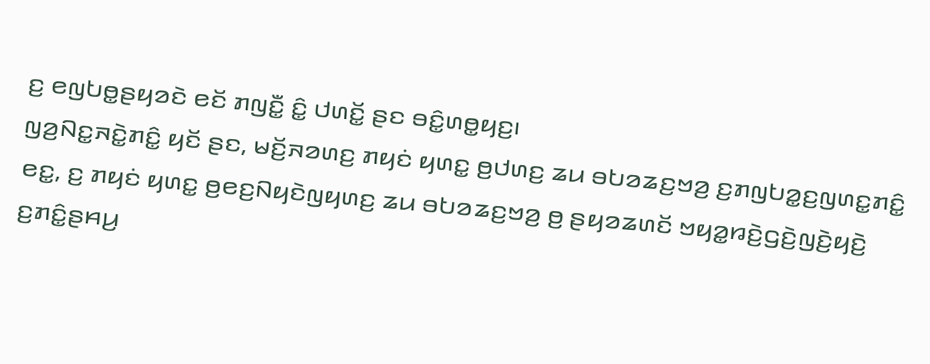ꤢ꤬ ꤕꤜꤝꤥ꤭ꤔꤟꤤꤢꤧ ꤕꤢꤩ ꤊꤜꤢꤪ꤭ ꤢꤨ꤭ ꤓꤛꤢꤩ꤭ ꤔꤢ ꤋꤢꤨ꤭ꤛꤥ꤭ꤟꤢ꤬꤯
ꤜꤤ꤬ꤡꤢ꤭ꤏꤢꤧ꤭ꤊꤢꤨ꤭ ꤟꤢꤩ ꤔꤢ, ꤗꤢꤩ꤬ꤏꤤꤛꤢ꤬ ꤊꤟꤢꤦ ꤟꤛꤢ꤭ ꤥ꤬ꤓꤛꤢ꤬ ꤘꤣ ꤋꤝꤤꤘꤢ꤬ꤠꤤ꤬ ꤢ꤬ꤊꤜꤝꤤ꤭ꤢ꤬ꤜꤛꤢ꤭ꤊꤢꤨ꤭ ꤕꤢ꤭, ꤢ꤬ ꤊꤟꤢꤦ ꤟꤛꤢ꤭ ꤥ꤬ꤕꤢ꤬ꤡꤟꤢꤧꤜꤟꤛꤢ꤬ ꤘꤣ ꤋꤝꤤꤘꤢ꤬ꤠꤤ꤬ ꤥ꤬ ꤔꤟꤤꤘꤛꤢꤩ ꤠꤟꤤ꤭ꤙꤢꤧ꤬ꤞꤢꤧ꤬ꤜꤢꤧ꤬ꤟꤢꤧ꤬ ꤢ꤬ꤊꤢꤨ꤭ꤔꤌꤣ꤬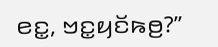ꤕꤢ꤭, ꤠꤢ꤭ꤟꤢꤩꤒꤥ꤬?”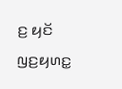ꤢ꤬ ꤟꤢꤩ ꤜꤢ꤬ꤟꤛꤢ꤭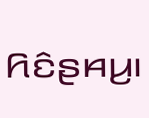ꤖꤢꤨꤔꤌꤣ꤬꤯